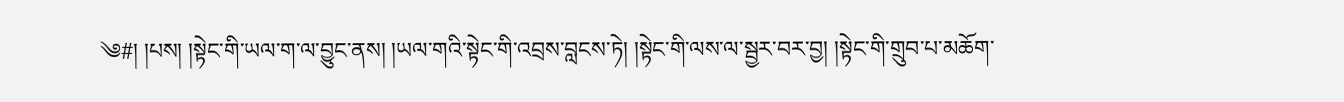༄#། །པས། །སྟེང་གི་ཡལ་ག་ལ་བྱུང་ནས། །ཡལ་གའི་སྟེང་གི་འབྲས་བླངས་ཏེ། །སྟེང་གི་ལས་ལ་སྦྱར་བར་བྱ། །སྟེང་གི་གྲུབ་པ་མཆོག་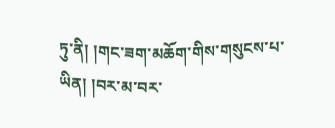ཏུ་ནི། །གང་ཟག་མཆོག་གིས་གསུངས་པ་ཡིན། །བར་མ་བར་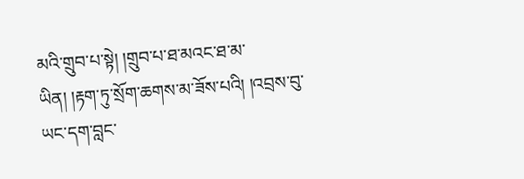མའི་གྲུབ་པ་སྟེ། །གྲུབ་པ་ཐ་མའང་ཐ་མ་ཡིན། །རྟག་ཏུ་སྲོག་ཆགས་མ་ཟོས་པའི། །འབྲས་བུ་ཡང་དག་བླང་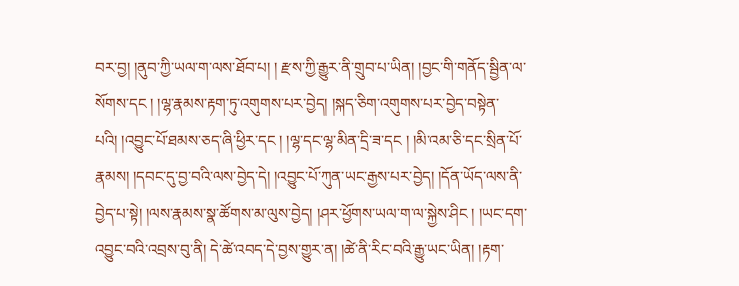བར་བྱ། །ནུབ་ཀྱི་ཡལ་ག་ལས་ཐོབ་པ། ། རྫས་ཀྱི་རྒྱུར་ནི་གྲུབ་པ་ཡིན། །བྱང་གི་གནོད་སྦྱིན་ལ་སོགས་དང ། །ལྷ་རྣམས་རྟག་ཏུ་འགུགས་པར་བྱེད། །སྐད་ཅིག་འགུགས་པར་བྱེད་བསྟེན་པའི། །འབྱུང་པོ་ཐམས་ཅད་ཞི་ཕྱིར་དང ། །ལྷ་དང་ལྷ་མིན་དྲི་ཟ་དང ། །མི་འམ་ཅི་དང་སྲིན་པོ་རྣམས། །དབང་དུ་བྱ་བའི་ལས་བྱེད་དེ། །འབྱུང་པོ་ཀུན་ཡང་རྒྱས་པར་བྱེད། །དོན་ཡོད་ལས་ནི་བྱེད་པ་སྟེ། །ལས་རྣམས་སྣ་ཚོགས་མ་ལུས་བྱེད། །ཤར་ཕྱོགས་ཡལ་ག་ལ་སྐྱེས་ཤིང ། །ཡང་དག་འབྱུང་བའི་འབྲས་བུ་ནི། དེ་ཚེ་འབད་དེ་བྱས་གྱུར་ན། །ཚེ་ནི་རིང་བའི་རྒྱུ་ཡང་ཡིན། །རྟག་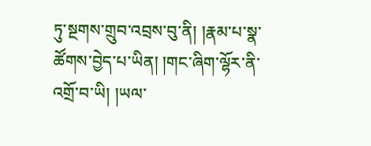ཏུ་སྔགས་གྲུབ་འབྲས་བུ་ནི། །རྣམ་པ་སྣ་ཚོགས་བྱེད་པ་ཡིན། །གང་ཞིག་ལྷོར་ནི་འགྲོ་བ་ཡི། །ཡལ་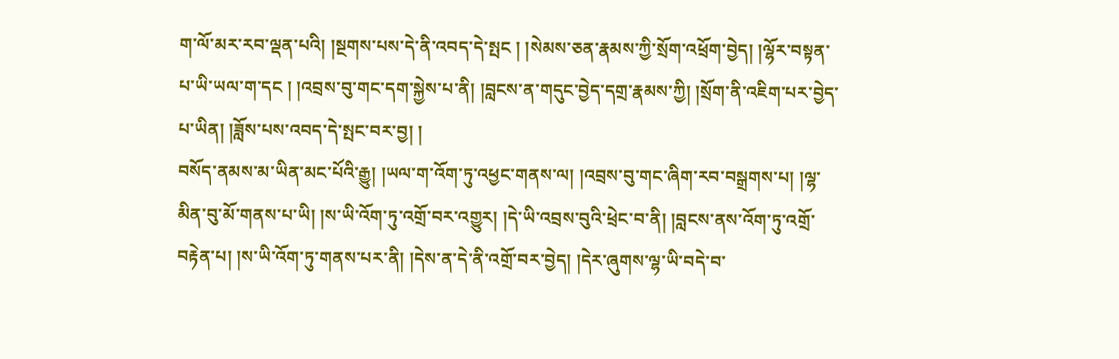ག་ལོ་མར་རབ་ལྡན་པའི། །སྔགས་པས་དེ་ནི་འབད་དེ་སྤང ། །སེམས་ཅན་རྣམས་ཀྱི་སྲོག་འཕྲོག་བྱེད། །ལྷོར་བསྟན་པ་ཡི་ཡལ་ག་དང ། །འབྲས་བུ་གང་དག་སྐྱེས་པ་ནི། །བླངས་ན་གདུང་བྱེད་དགྲ་རྣམས་ཀྱི། །སྲོག་ནི་འཇིག་པར་བྱེད་པ་ཡིན། །ཟློས་པས་འབད་དེ་སྤང་བར་བྱ། །
བསོད་ནམས་མ་ཡིན་མང་པོའི་རྒྱུ། །ཡལ་ག་འོག་ཏུ་འཕྱང་གནས་ལ། །འབྲས་བུ་གང་ཞིག་རབ་བསྒྲགས་པ། །ལྷ་མིན་བུ་མོ་གནས་པ་ཡི། །ས་ཡི་འོག་ཏུ་འགྲོ་བར་འགྱུར། །དེ་ཡི་འབྲས་བུའི་ཕྲེང་བ་ནི། །བླངས་ནས་འོག་ཏུ་འགྲོ་བརྟེན་པ། །ས་ཡི་འོག་ཏུ་གནས་པར་ནི། །དེས་ན་དེ་ནི་འགྲོ་བར་བྱེད། །དེར་ཞུགས་ལྷ་ཡི་བདེ་བ་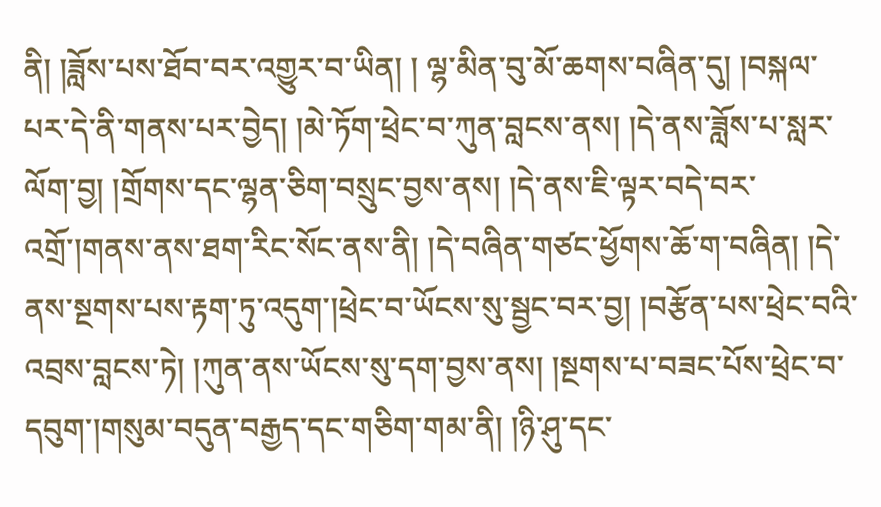ནི། །ཟློས་པས་ཐོབ་བར་འགྱུར་བ་ཡིན། ། ལྷ་མིན་བུ་མོ་ཆགས་བཞིན་དུ། །བསྐལ་པར་དེ་ནི་གནས་པར་བྱེད། །མེ་ཏོག་ཕྲེང་བ་ཀུན་བླངས་ནས། །དེ་ནས་ཟློས་པ་སླར་ལོག་བྱ། །གྲོགས་དང་ལྷན་ཅིག་བསྲུང་བྱས་ནས། །དེ་ནས་ཇི་ལྟར་བདེ་བར་འགྲོ་།གནས་ནས་ཐག་རིང་སོང་ནས་ནི། །དེ་བཞིན་གཙང་ཕྱོགས་ཆོ་ག་བཞིན། །དེ་ནས་སྔགས་པས་རྟག་ཏུ་འདུག་།ཕྲེང་བ་ཡོངས་སུ་སྦྱང་བར་བྱ། །བརྩོན་པས་ཕྲེང་བའི་འབྲས་བླངས་ཏེ། །ཀུན་ནས་ཡོངས་སུ་དག་བྱས་ནས། །སྔགས་པ་བཟང་པོས་ཕྲེང་བ་དབུག་།གསུམ་བདུན་བརྒྱད་དང་གཅིག་གམ་ནི། །ཉི་ཤུ་དང་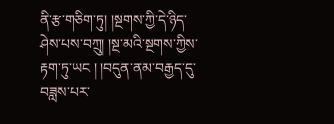ནི་རྩ་གཅིག་ཏུ། །སྔགས་ཀྱི་དེ་ཉིད་ཤེས་པས་བཀྲུ། །སྔ་མའི་སྔགས་ཀྱིས་རྟག་ཏུ་ཡང ། །བདུན་ནམ་བརྒྱད་དུ་བཟླས་པར་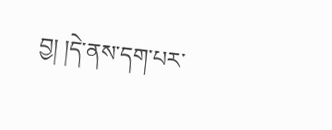བྱ། །དེ་ནས་དག་པར་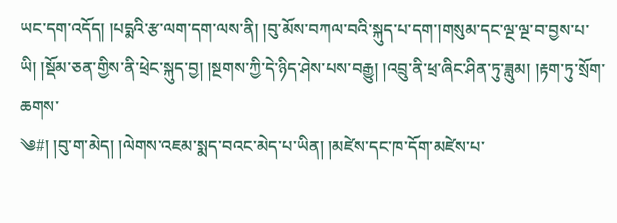ཡང་དག་འདོད། །པདྨའི་རྩ་ལག་དག་ལས་ནི། །བུ་མོས་བཀལ་བའི་སྐུད་པ་དག་།གསུམ་དང་ལྔ་ལྔ་བ་བྱས་པ་ཡི། །སྡོམ་ཅན་གྱིས་ནི་ཕྲེང་སྐུད་བྱ། །སྔགས་ཀྱི་དེ་ཉིད་ཤེས་པས་བརྒྱུ། །འབྲུ་ནི་ཕྲ་ཞིང་ཤིན་ཏུ་ཟླུམ། །རྟག་ཏུ་སྲོག་ཆགས་
༄#། །བུ་ག་མེད། །ལེགས་འཇམ་སྨད་བའང་མེད་པ་ཡིན། །མཛེས་དང་ཁ་དོག་མཛེས་པ་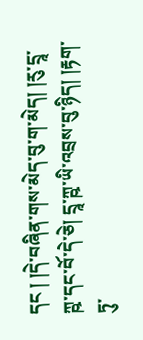དང ། །དེ་བཞིན་གས་མེད་བུ་ག་མེད། །རུ་དྲཱ་ཀྵ་དང་བོ་དེ་ཅེ། དྲཱ་ཀྵ་ཡི་འབྲས་བུ་ཉིད། །རྟག་ཏུ་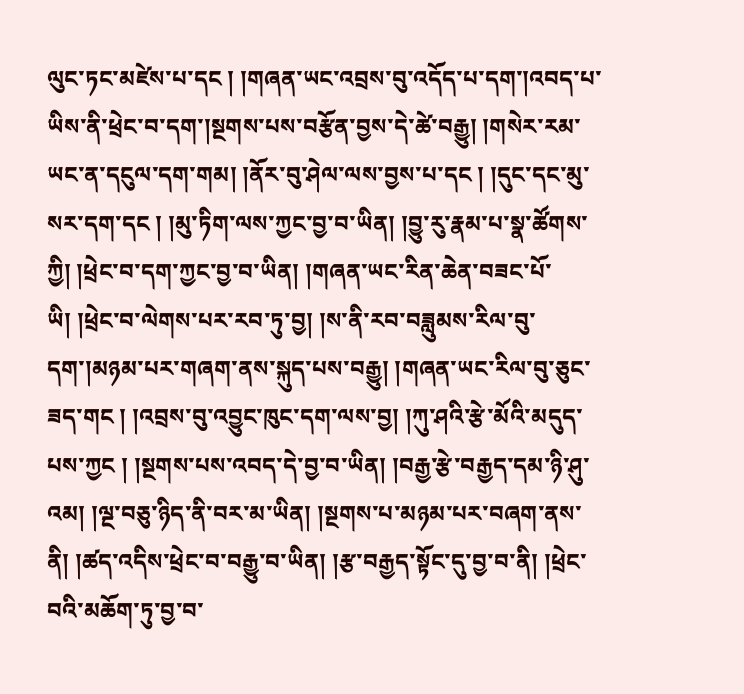ལུང་ཏང་མཛེས་པ་དང ། །གཞན་ཡང་འབྲས་བུ་འདོད་པ་དག་།འབད་པ་ཡིས་ནི་ཕྲེང་བ་དག་།སྔགས་པས་བརྩོན་བྱས་དེ་ཚེ་བརྒྱུ། །གསེར་རམ་ཡང་ན་དངུལ་དག་གམ། །ནོར་བུ་ཤེལ་ལས་བྱས་པ་དང ། །དུང་དང་མུ་སར་དག་དང ། །མུ་ཏིག་ལས་ཀྱང་བྱ་བ་ཡིན། །བྱུ་རུ་རྣམ་པ་སྣ་ཚོགས་ཀྱི། །ཕྲེང་བ་དག་ཀྱང་བྱ་བ་ཡིན། །གཞན་ཡང་རིན་ཆེན་བཟང་པོ་ཡི། །ཕྲེང་བ་ལེགས་པར་རབ་ཏུ་བྱ། །ས་ནི་རབ་བཟླུམས་རིལ་བུ་དག་།མཉམ་པར་གཞག་ནས་སྐུད་པས་བརྒྱུ། །གཞན་ཡང་རིལ་བུ་ཅུང་ཟད་གང ། །འབྲས་བུ་འབྱུང་ཁུང་དག་ལས་བྱ། །ཀུ་ཤའི་རྩེ་མོའི་མདུད་པས་ཀྱང ། །སྔགས་པས་འབད་དེ་བྱ་བ་ཡིན། །བརྒྱ་རྩེ་བརྒྱད་དམ་ཉི་ཤུ་འམ། །ལྔ་བཅུ་ཉིད་ནི་བར་མ་ཡིན། །སྔགས་པ་མཉམ་པར་བཞག་ནས་ནི། །ཚད་འདིས་ཕྲེང་བ་བརྒྱུ་བ་ཡིན། །རྩ་བརྒྱད་སྟོང་དུ་བྱ་བ་ནི། །ཕྲེང་བའི་མཆོག་ཏུ་བྱ་བ་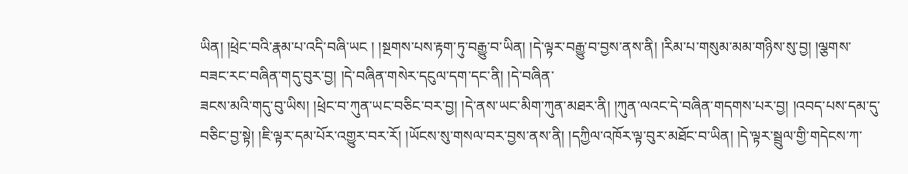ཡིན། །ཕྲེང་བའི་རྣམ་པ་འདི་བཞི་ཡང ། །སྔགས་པས་རྟག་ཏུ་བརྒྱུ་བ་ཡིན། །དེ་ལྟར་བརྒྱུ་བ་བྱས་ནས་ནི། །རིམ་པ་གསུམ་མམ་གཉིས་སུ་བྱ། །ལྕགས་བཟང་རང་བཞིན་གདུ་བུར་བྱ། །དེ་བཞིན་གསེར་དངུལ་དག་དང་ནི། །དེ་བཞིན་
ཟངས་མའི་གདུ་བུ་ཡིས། །ཕྲེང་བ་ཀུན་ཡང་བཅིང་བར་བྱ། །དེ་ནས་ཡང་མིག་ཀུན་མཐར་ནི། །ཀུན་ལའང་དེ་བཞིན་གདགས་པར་བྱ། །འབད་པས་དམ་དུ་བཅིང་བྱ་སྟེ། །ཇི་ལྟར་དམ་པོར་འགྱུར་བར་རོ། །ཡོངས་སུ་གསལ་བར་བྱས་ནས་ནི། །དཀྱིལ་འཁོར་ལྟ་བུར་མཐོང་བ་ཡིན། །དེ་ལྟར་སྦྲུལ་གྱི་གདེངས་ཀ་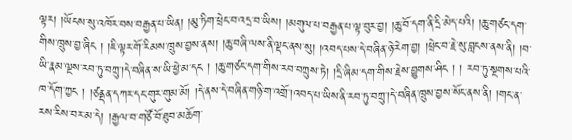ལྟར། །ཡོངས་སུ་འཁོར་བས་བརྒྱན་པ་ཡིན། །མུ་ཏིག་ཕྲེང་བ་འདྲ་བ་ཡིས། །མགུལ་པ་བརྒྱན་པ་ལྟ་བུར་བྱ། །ཆུ་བོ་དག་ནི་དྲི་མེད་པའི། །ཆུ་གཙང་དག་གིས་ཁྲུས་བྱ་ཞིང ། །ཇི་ལྟར་གོ་རིམས་ཁྲུས་བྱས་ནས། །ཆུ་བཞི་ལས་ནི་ལྡང་ནས་སུ། །འབད་པས་དེ་བཞིན་ཉེ་རེག་བྱ། །ཕྲེང་བ་རྗེ་སུ་བླངས་ནས་ནི། །བ་ཡི་རྣམ་ལྔས་རབ་ཏུ་བཀྲུ་།དེ་བཞིན་ས་ཡི་ཕྱེ་མ་དང ། །ཆུ་གཙང་དག་གིས་རབ་བཀྲུས་ཏེ། །དྲི་ཞིམ་དག་གིས་རྗེས་བྱུགས་ཤིང ། ། རབ་ཏུ་སྔགས་པའི་ཁ་དོག་ཀྱང ། །ཙནྡན་དཀར་དང་གུར་གུམ་མོ། །དེ་ནས་དེ་བཞིན་གཉི་ག་འགྲོ་།འབད་པ་ཡིས་ནི་རབ་ཏུ་བཀྲུ་།དེ་བཞིན་ཁྲུས་བྱས་སོང་ནས་ནི། །གང་ན་རས་རིས་བར་མ་དེ། །རྒྱལ་བ་གཙོ་བོ་ཐུབ་མཆོག་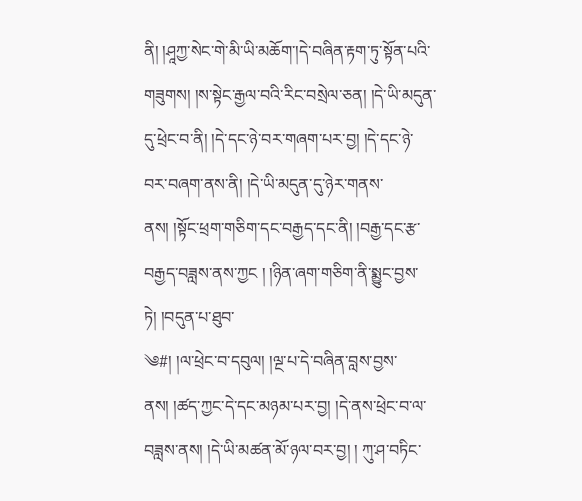ནི། །ཤཱཀྱ་སེང་གེ་མི་ཡི་མཆོག་།དེ་བཞིན་རྟག་ཏུ་སྟོན་པའི་གཟུགས། །ས་སྟེང་རྒྱལ་བའི་རིང་བསྲེལ་ཅན། །དེ་ཡི་མདུན་དུ་ཕྲེང་བ་ནི། །དེ་དང་ཉེ་བར་གཞག་པར་བྱ། །དེ་དང་ཉེ་བར་བཞག་ནས་ནི། །དེ་ཡི་མདུན་དུ་ཉེར་གནས་ནས། །སྟོང་ཕྲག་གཅིག་དང་བརྒྱད་དང་ནི། །བརྒྱ་དང་རྩ་བརྒྱད་བཟླས་ནས་ཀྱང ། །ཉིན་ཞག་གཅིག་ནི་སྨྱུང་བྱས་ཏེ། །བདུན་པ་ཐུབ་
༄#། །ལ་ཕྲེང་བ་དབུལ། །ལྔ་པ་དེ་བཞིན་བླས་བྱས་ནས། །ཚད་ཀྱང་དེ་དང་མཉམ་པར་བྱ། །དེ་ནས་ཕྲེང་བ་ལ་བཟླས་ནས། །དེ་ཡི་མཚན་མོ་ཉལ་བར་བྱ། ། ཀུ་ཤ་བཏིང་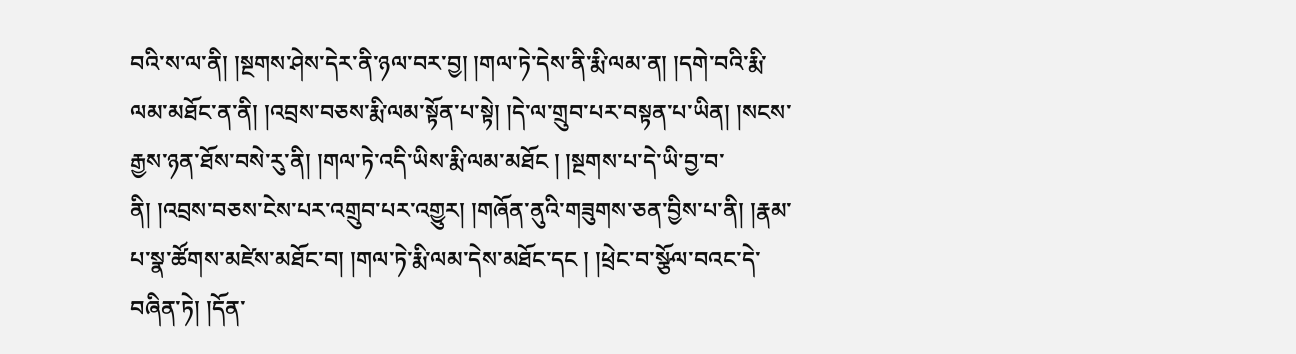བའི་ས་ལ་ནི། །སྔགས་ཤེས་དེར་ནི་ཉལ་བར་བྱ། །གལ་ཏེ་དེས་ནི་རྨི་ལམ་ན། །དགེ་བའི་རྨི་ལམ་མཐོང་ན་ནི། །འབྲས་བཅས་རྨི་ལམ་སྟོན་པ་སྟེ། །དེ་ལ་གྲུབ་པར་བསྟན་པ་ཡིན། །སངས་རྒྱས་ཉན་ཐོས་བསེ་རུ་ནི། །གལ་ཏེ་འདི་ཡིས་རྨི་ལམ་མཐོང ། །སྔགས་པ་དེ་ཡི་བྱ་བ་ནི། །འབྲས་བཅས་ངེས་པར་འགྲུབ་པར་འགྱུར། །གཞོན་ནུའི་གཟུགས་ཅན་བྱིས་པ་ནི། །རྣམ་པ་སྣ་ཚོགས་མཛེས་མཐོང་བ། །གལ་ཏེ་རྨི་ལམ་དེས་མཐོང་དང ། །ཕྲེང་བ་སྩོལ་བའང་དེ་བཞིན་ཏེ། །དོན་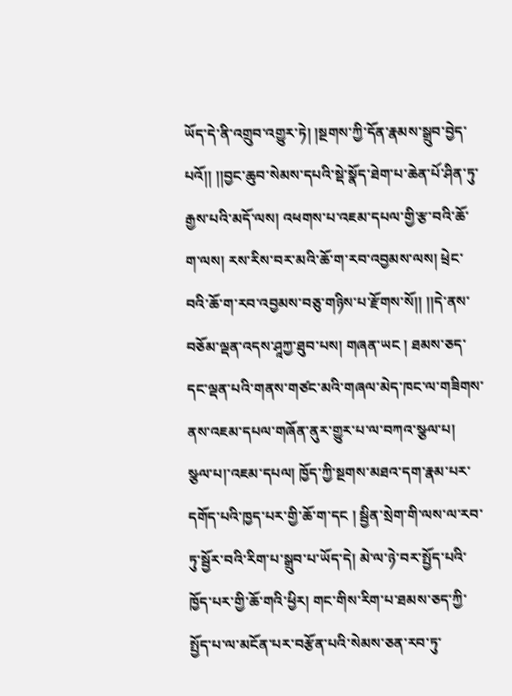ཡོད་དེ་ནི་འགྲུབ་འགྱུར་ཏེ། །སྔགས་ཀྱི་དོན་རྣམས་སྒྲུབ་བྱེད་པའོ།། །།བྱང་ཆུབ་སེམས་དཔའི་སྡེ་སྣོད་ཐེག་པ་ཆེན་པོ་ཤིན་ཏུ་རྒྱས་པའི་མདོ་ལས། འཕགས་པ་འཇམ་དཔལ་གྱི་རྩ་བའི་ཆོ་ག་ལས། རས་རིས་བར་མའི་ཆོ་ག་རབ་འབྱམས་ལས། ཕྲེང་བའི་ཆོ་ག་རབ་འབྱམས་བཅུ་གཉིས་པ་རྫོགས་སོ།། །།དེ་ནས་བཅོམ་ལྡན་འདས་ཤཱཀྱ་ཐུབ་པས། གཞན་ཡང ། ཐམས་ཅད་དང་ལྡན་པའི་གནས་གཙང་མའི་གཞལ་མེད་ཁང་ལ་གཟིགས་ནས་འཇམ་དཔལ་གཞོན་ནུར་གྱུར་པ་ལ་བཀའ་སྩལ་པ།
སྩལ་པ།་འཇམ་དཔལ། ཁྱོད་ཀྱི་སྔགས་མཐའ་དག་རྣམ་པར་དགོད་པའི་ཁྱད་པར་གྱི་ཆོ་ག་དང ། སྦྱིན་སྲེག་གི་ལས་ལ་རབ་ཏུ་སྦྱོར་བའི་རིག་པ་སྒྲུབ་པ་ཡོད་དེ། མེ་ལ་ཉེ་བར་སྤྱོད་པའི་ཁྱོད་པར་གྱི་ཆོ་གའི་ཕྱིར། གང་གིས་རིག་པ་ཐམས་ཅད་ཀྱི་སྤྱོད་པ་ལ་མངོན་པར་བརྩོན་པའི་སེམས་ཅན་རབ་ཏུ་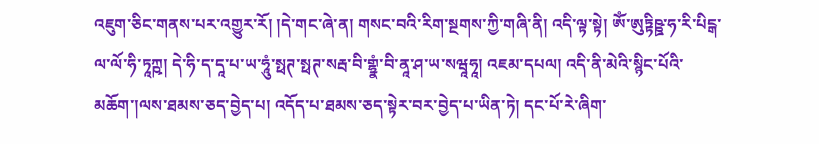འཇུག་ཅིང་གནས་པར་འགྱུར་རོ། །དེ་གང་ཞེ་ན། གསང་བའི་རིག་སྔགས་ཀྱི་གཞི་ནི། འདི་ལྟ་སྟེ། ཨོཾ་ཨུཏྟིཥྛ་ཧ་རི་པིངྒ་ལ་ལོ་ཧི་ཏཱཀྵ། དེ་ཧི་ད་དཱ་པ་ཡ་ཧཱུཾ་སྥཊ་སྥཊ་སརྦ་བི་གྷྣཾ་བི་ནཱ་ཤ་ཡ་སཝཱཧཱ། འཇམ་དཔལ། འདི་ནི་མེའི་སྙིང་པོའི་མཆོག་།ལས་ཐམས་ཅད་བྱེད་པ། འདོད་པ་ཐམས་ཅད་སྟེར་བར་བྱེད་པ་ཡིན་ཏེ། དང་པོ་རེ་ཞིག་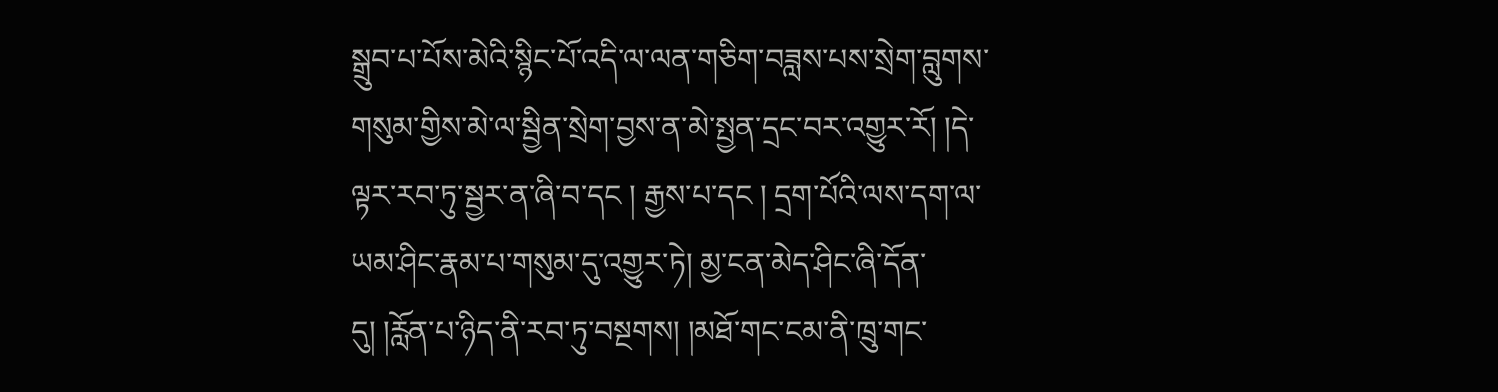སྒྲུབ་པ་པོས་མེའི་སྙིང་པོ་འདི་ལ་ལན་གཅིག་བཟླས་པས་སྲེག་བླུགས་གསུམ་གྱིས་མེ་ལ་སྦྱིན་སྲེག་བྱས་ན་མེ་སྤྱན་དྲང་བར་འགྱུར་རོ། །དེ་ལྟར་རབ་ཏུ་སྦྱར་ན་ཞི་བ་དང ། རྒྱས་པ་དང ། དྲག་པོའི་ལས་དག་ལ་ཡམ་ཤིང་རྣམ་པ་གསུམ་དུ་འགྱུར་ཏེ། མྱ་ངན་མེད་ཤིང་ཞི་དོན་དུ། །རློན་པ་ཉིད་ནི་རབ་ཏུ་བསྔགས། །མཐོ་གང་ངམ་ནི་ཁྲུ་གང་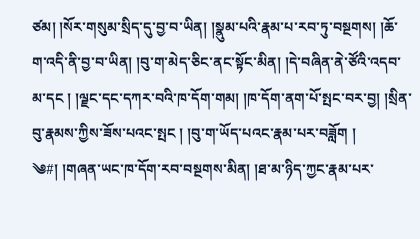ཙམ། །སོར་གསུམ་སྲིད་དུ་བྱ་བ་ཡིན། །སྣུམ་པའི་རྣམ་པ་རབ་ཏུ་བསྔགས། །ཆོ་ག་འདི་ནི་བྱ་བ་ཡིན། །བུ་ག་མེད་ཅིང་ནང་སྟོང་མིན། །དེ་བཞིན་ནེ་ཙོའི་འདབ་མ་དང ། །ལྗང་དང་དཀར་བའི་ཁ་དོག་གམ། །ཁ་དོག་ནག་པོ་སྤང་བར་བྱ། །སྲིན་བུ་རྣམས་ཀྱིས་ཟོས་པའང་སྤང ། །བུ་ག་ཡོད་པའང་རྣམ་པར་བཟློག །
༄#། །གཞན་ཡང་ཁ་དོག་རབ་བསྔགས་མིན། །ཐ་མ་ཉིད་ཀྱང་རྣམ་པར་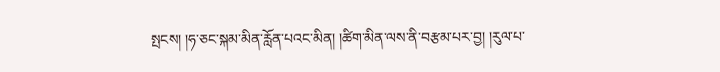སྤངས། །ཧ་ཅང་སྐམ་མིན་རློན་པའང་མིན། །ཚིག་མིན་ལས་ནི་བརྩམ་པར་བྱ། །རུལ་པ་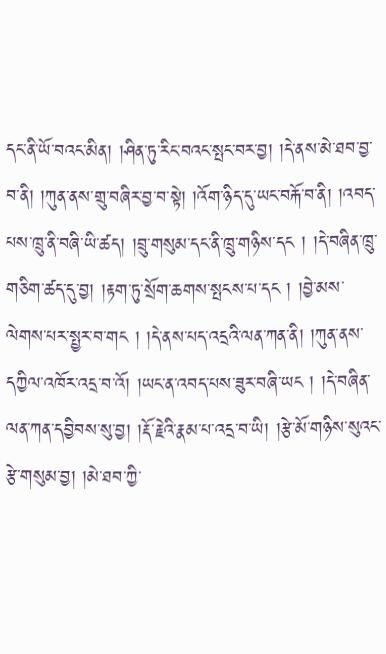དང་ནི་ཡོ་བའང་མིན། །ཤིན་ཏུ་རིང་བའང་སྤང་བར་བྱ། །དེ་ནས་མེ་ཐབ་བྱ་བ་ནི། །ཀུན་ནས་གྲུ་བཞིར་བྱ་བ་སྟེ། །འོག་ཉིད་དུ་ཡང་བརྐོ་བ་ནི། །འབད་པས་ཁྲུ་ནི་བཞི་ཡི་ཚད། །བྲུ་གསུམ་དང་ནི་ཁྲུ་གཉིས་དང ། །དེ་བཞིན་ཁྲུ་གཅིག་ཚད་དུ་བྱ། །རྟག་ཏུ་སྲོག་ཆགས་སྤངས་པ་དང ། །བྱེ་མས་ལེགས་པར་སྤྱར་བ་གང ། །དེ་ནས་པད་འདྲའི་ལན་ཀན་ནི། །ཀུན་ནས་དཀྱིལ་འཁོར་འདྲ་བ་འོ། །ཡང་ན་འབད་པས་ཟུར་བཞི་ཡང ། །དེ་བཞིན་ལན་ཀན་དབྱིབས་སུ་བྱ། །རྡོ་རྗེའི་རྣམ་པ་འདྲ་བ་ཡི། །རྩེ་མོ་གཉིས་སུའང་རྩེ་གསུམ་བྱ། །མེ་ཐབ་ཀྱི་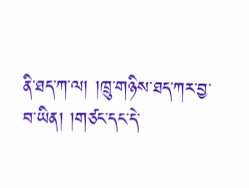ནི་ཐད་ཀ་ལ། །ཁྲུ་གཉིས་ཐད་ཀར་བྱ་བ་ཡིན། །གཙང་དང་དེ་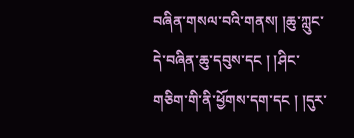བཞིན་གསལ་བའི་གནས། །ཆུ་ཀླུང་དེ་བཞིན་ཆུ་དབུས་དང ། །ཤིང་གཅིག་གི་ནི་ཕྱོགས་དག་དང ། །དུར་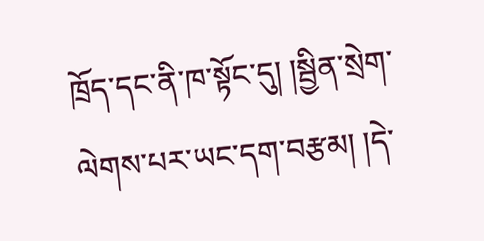ཁྲོད་དང་ནི་ཁ་སྟོང་དུ། །སྦྱིན་སྲེག་ལེགས་པར་ཡང་དག་བརྩམ། །དེ་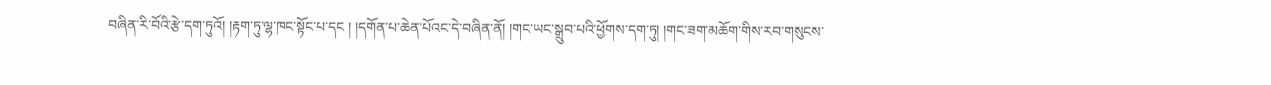བཞིན་རི་བོའི་རྩེ་དག་ཏུའོ། །རྟག་ཏུ་ལྷ་ཁང་སྟོང་པ་དང ། །དགོན་པ་ཆེན་པོའང་དེ་བཞིན་ནོ། །གང་ཡང་སྒྲུབ་པའི་ཕྱོགས་དག་ཏུ། །གང་ཟག་མཆོག་གིས་རབ་གསུངས་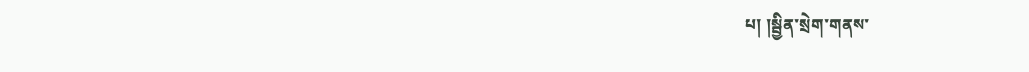པ། །སྦྱིན་སྲེག་གནས་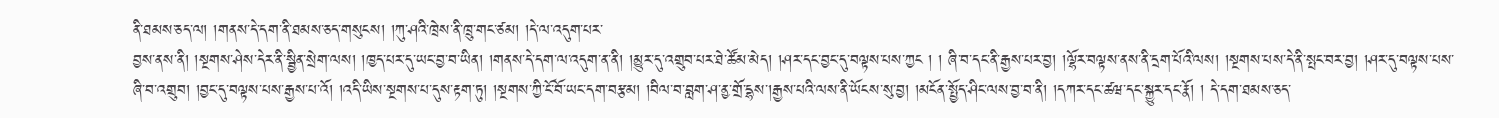ནི་ཐམས་ཅད་ལ། །གནས་དེ་དག་ནི་ཐམས་ཅད་གསུངས། །ཀུ་ཤའི་ཁྲེས་ནི་ཁྲུ་གང་ཙམ། །དེ་ལ་འདུག་པར་
བྱས་ནས་ནི། །སྔགས་ཤེས་དེར་ནི་སྦྱིན་སྲེག་ལས། །ཁྱད་པར་དུ་ཡང་བྱ་བ་ཡིན། །གནས་དེ་དག་ལ་འདུག་ན་ནི། །མྱུར་དུ་འགྲུབ་པར་ཐེ་ཚོམ་མེད། །ཤར་དང་བྱང་དུ་བལྟས་པས་ཀྱང ། ། ཞི་བ་དང་ནི་རྒྱས་པར་བྱ། །ལྷོར་བལྟས་ནས་ནི་དྲག་པོའི་ལས། །སྔགས་པས་དེ་ནི་སྤང་བར་བྱ། །ཤར་དུ་བལྟས་པས་ཞི་བ་འགྲུབ། །བྱང་དུ་བལྟས་པས་རྒྱས་པ་འོ། །འདི་ཡིས་སྔགས་པ་དུས་རྟག་ཏུ། །སྔགས་ཀྱི་ངོ་བོ་ཡང་དག་བརྩམ། །བིལ་བ་བླག་ཤ་ནྱ་གྲོ་དྷས་།རྒྱས་པའི་ལས་ནི་ཡོངས་སུ་བྱ། །མངོན་སྤྱོད་ཤིང་ལས་བྱ་བ་ནི། །དཀར་དང་ཚཝ་དང་སྐྱུར་དང་རྣོ། ། དེ་དག་ཐམས་ཅད་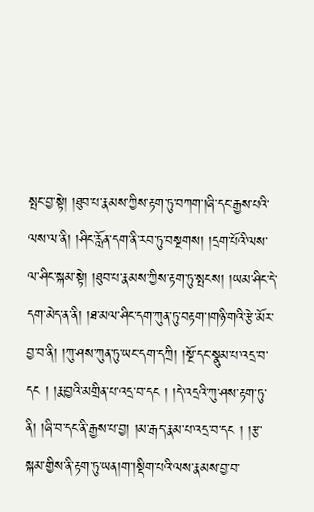སྤང་བྱ་སྟེ། །ཐུབ་པ་རྣམས་ཀྱིས་རྟག་ཏུ་བཀག་།ཞི་དང་རྒྱས་པའི་ལས་ལ་ནི། །ཤིང་རློན་དག་ནི་རབ་ཏུ་བསྔགས། །དྲག་པོའི་ལས་ལ་ཤིང་སྐམ་སྟེ། །ཐུབ་པ་རྣམས་ཀྱིས་རྟག་ཏུ་སྤངས། །ཡམ་ཤིང་དེ་དག་མེད་ན་ནི། །ཐ་མལ་ཤིང་དག་ཀུན་ཏུ་བརྟག་།གཉི་གའི་རྩེ་མོར་བྱ་བ་ནི། །ཀུ་ཤས་ཀུན་ཏུ་ཡང་དག་དཀྲི། །སྔོ་དང་སྣུམ་པ་འདྲ་བ་དང ། །རྨ་བྱའི་མགྲིན་པ་འདྲ་བ་དང ། །དེ་འདྲའི་ཀུ་ཤས་རྟག་ཏུ་ནི། །ཞི་བ་དང་ནི་རྒྱས་པ་བྱ། །མ་རྒད་རྣམ་པ་འདྲ་བ་དང ། །རྩ་སྐམ་གྱིས་ནི་རྟག་ཏུ་ཡན།ག་།སྡིག་པའི་ལས་རྣམས་བྱ་བ་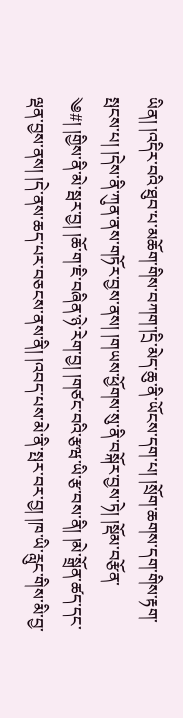ཡིན། །འདིར་བའི་ཐུབ་པ་མཆོག་གིས་བཀག་།དྲི་མེད་ཆུ་ནི་ཡོངས་དག་པ། །སྲོག་ཆགས་དག་གིས་རྟག་སྤངས་པ། །དེས་ནི་ཀུན་ནས་གཏོར་བྱས་ནས། །གཡས་ཕྱོགས་སུ་ནི་བསྐོར་བྱས་ཏེ། །སྡོམ་བརྩོན་
༄#། །གྱིས་ནི་མེ་སྦར་བྱ། །ཆོ་ག་ཇི་བཞིན་ཉེ་རེག་བྱ། །གཙང་བའི་རྩཝ་ཡི་རྩ་བས་ནི། །མེ་སྒྲོན་ཚད་དང་ལྡན་བྱས་ནས། །དེ་ནས་ཆད་པར་བཅངས་ནས་ནི། །འབད་པས་མེ་ནི་སྤར་བར་བྱ། །ཁ་ཡི་རླུང་གིས་མི་བྱ་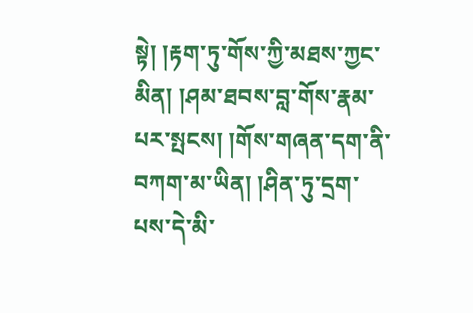སྟེ། །རྟག་ཏུ་གོས་ཀྱི་མཐས་ཀྱང་མིན། །ཤམ་ཐབས་བླ་གོས་རྣམ་པར་སྤངས། །གོས་གཞན་དག་ནི་བཀག་མ་ཡིན། །ཤིན་ཏུ་དྲག་པས་དེ་མི་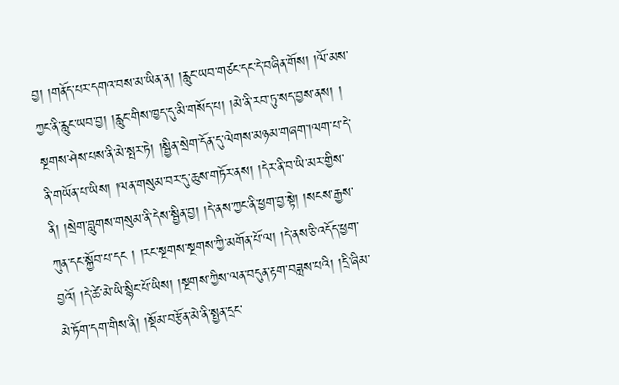བྱ། །གནོད་པར་དགའ་བས་མ་ཡིན་ན། །རླུང་ཡབ་གཙང་དང་དེ་བཞིན་གོས། །ལོ་མས་ཀྱང་ནི་རླུང་ཡབ་བྱ། །རླུང་གིས་ཁྱད་དུ་མི་གསོད་པ། །མེ་ནི་རབ་ཏུ་སད་བྱས་ནས། ། སྔགས་ཤེས་པས་ནི་མེ་སྤར་ཏེ། །སྦྱིན་སྲེག་དོན་དུ་ལེགས་མཉམ་གཞག་།ལག་པ་དེ་ནི་གཡོན་པ་ཡིས། །ལན་གསུམ་བར་དུ་ཆུས་གཏོར་ནས། །དེར་ནི་བ་ཡི་མར་གྱིས་ནི། །སྲེག་བླུགས་གསུམ་ནི་དེས་སྦྱིན་བྱ། །དེ་ནས་ཀྱང་ནི་ཕྱག་བྱ་སྟེ། །སངས་རྒྱས་ཀུན་དང་སྐྱོབ་པ་དང ། །རང་སྔགས་སྔགས་ཀྱི་མགོན་པོ་ལ། །དེ་ནས་ཅི་འདོད་ཕྱག་བྱའོ། །དེ་ཚེ་མེ་ཡི་སྙིང་པོ་ཡིས། །སྔགས་ཀྱིས་ལན་བདུན་རྟག་བཟླས་པའི། །དྲི་ཞིམ་མེ་ཏོག་དག་གིས་ནི། །སྡོམ་བརྩོན་མེ་ནི་སྤྱན་དྲང་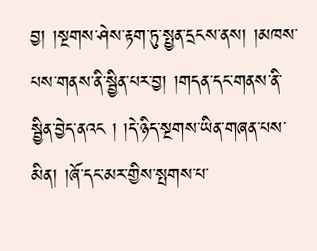བྱ། །སྔགས་ཤེས་རྟག་ཏུ་སྤྱན་དྲངས་ནས། །མཁས་པས་གནས་ནི་སྦྱིན་པར་བྱ། །གདན་དང་གནས་ནི་སྦྱིན་བྱེད་ནའང ། །དེ་ཉིད་སྔགས་ཡིན་གཞན་པས་མིན། །ཞོ་དང་མར་གྱིས་སྤགས་པ་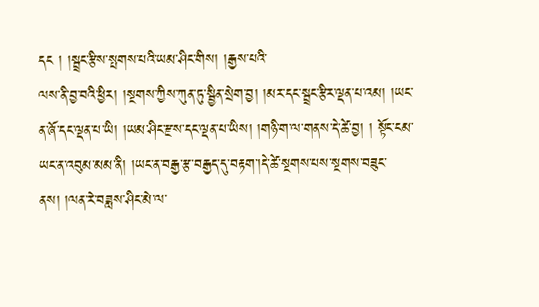དང ། །སྦྲང་རྩིས་སྤགས་པའི་ཡམ་ཤིང་གིས། །རྒྱས་པའི་
ལས་ནི་བྱ་བའི་ཕྱིར། །སྔགས་ཀྱིས་ཀུན་ཏུ་སྦྱིན་སྲེག་བྱ། །མར་དང་སྦྲང་རྩིར་ལྡན་པ་འམ། །ཡང་ན་ཞོ་དང་ལྡན་པ་ཡི། །ཡམ་ཤིང་རྫས་དང་ལྡན་པ་ཡིས། །གཉི་ག་ལ་གནས་དེ་ཚེ་བྱ། ། སྟོང་ངམ་ཡང་ན་འབུམ་མམ་ནི། །ཡང་ན་བརྒྱ་རྩ་བརྒྱད་དུ་བརྟག་།དེ་ཚེ་སྔགས་པས་སྔགས་བཟུང་ནས། །ལན་རེ་བཟླས་ཤིང་མེ་ལ་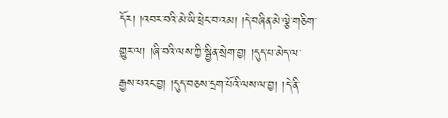དོར། །འབར་བའི་མེ་ཡི་ཕྲེང་བ་འམ། །དེ་བཞིན་མེ་ལྕེ་གཅིག་གྱུར་ལ། །ཞི་བའི་ལས་ཀྱི་སྦྱིན་སྲེག་བྱ། །དུད་པ་མེད་ལ་རྒྱས་པའང་བྱ། །དུད་བཅས་དྲག་པོའི་ལས་ལ་བྱ། །དེ་ནི་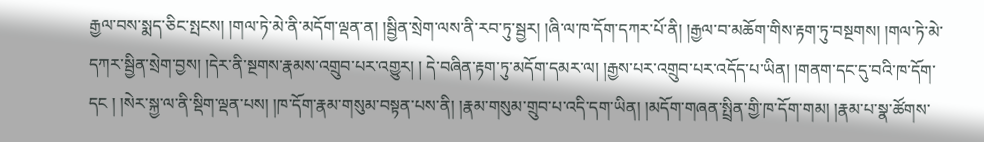རྒྱལ་བས་སྨད་ཅིང་སྤངས། །གལ་ཏེ་མེ་ནི་མདོག་ལྡན་ན། །སྦྱིན་སྲེག་ལས་ནི་རབ་ཏུ་སྦྱར། །ཞི་ལ་ཁ་དོག་དཀར་པོ་ནི། །རྒྱལ་བ་མཆོག་གིས་རྟག་ཏུ་བསྔགས། །གལ་ཏེ་མེ་དཀར་སྦྱིན་སྲེག་བྱས། །དེར་ནི་སྔགས་རྣམས་འགྲུབ་པར་འགྱུར། ། དེ་བཞིན་རྟག་ཏུ་མདོག་དམར་ལ། །རྒྱས་པར་འགྲུབ་པར་འདོད་པ་ཡིན། །གནག་དང་དུ་བའི་ཁ་དོག་དང ། །སེར་སྐྱ་ལ་ནི་སྡིག་ལྡན་པས། །ཁ་དོག་རྣམ་གསུམ་བསྟན་པས་ནི། །རྣམ་གསུམ་གྲུབ་པ་འདི་དག་ཡིན། །མདོག་གཞན་སྤྲིན་གྱི་ཁ་དོག་གམ། །རྣམ་པ་སྣ་ཚོགས་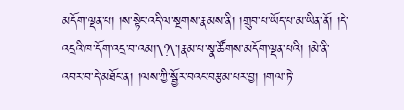མདོག་ལྡན་པ། །ས་སྟེང་འདི་ལ་སྔགས་རྣམས་ནི། །གྲུབ་པ་ཡོད་པ་མ་ཡིན་ནོ། །དེ་འདྲའི་ཁ་དོག་འདྲ་བ་འམ།་\?\་།རྣམ་པ་སྣ་ཚོགས་མདོག་ལྡན་པའི། །མེ་ནི་འབར་བ་དེ་མཐོང་ན། །ལས་ཀྱི་སྦྱོར་བའང་བརྩམ་པར་བྱ། །གལ་ཏེ་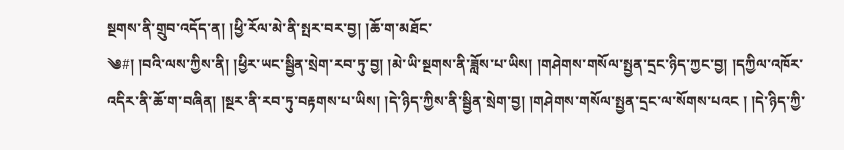སྔགས་ནི་གྲུབ་འདོད་ན། །ཕྱི་རོལ་མེ་ནི་སྤར་བར་བྱ། །ཆོ་ག་མཐོང་
༄#། །བའི་ལས་ཀྱིས་ནི། །ཕྱིར་ཡང་སྦྱིན་སྲེག་རབ་ཏུ་བྱ། །མེ་ཡི་སྔགས་ནི་ཟློས་པ་ཡིས། །གཤེགས་གསོལ་སྤྱན་དྲང་ཉིད་ཀྱང་བྱ། །དཀྱིལ་འཁོར་འདིར་ནི་ཆོ་ག་བཞིན། །སྔར་ནི་རབ་ཏུ་བརྟགས་པ་ཡིས། །དེ་ཉིད་ཀྱིས་ནི་སྦྱིན་སྲེག་བྱ། །གཤེགས་གསོལ་སྤྱན་དྲང་ལ་སོགས་པའང ། །དེ་ཉིད་ཀྱི་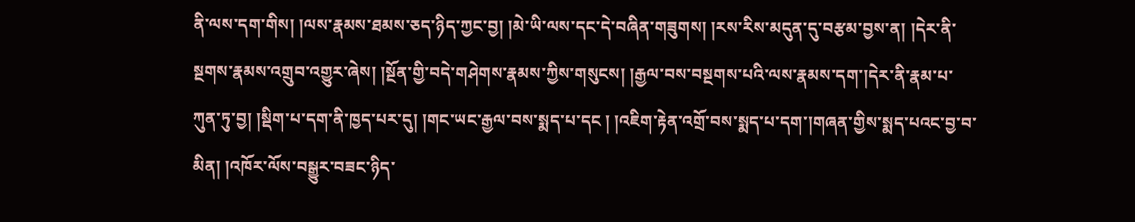ནི་ལས་དག་གིས། །ལས་རྣམས་ཐམས་ཅད་ཉིད་ཀྱང་བྱ། །མེ་ཡི་ལས་དང་དེ་བཞིན་གཟུགས། །རས་རིས་མདུན་དུ་བརྩམ་བྱས་ན། །དེར་ནི་སྔགས་རྣམས་འགྲུབ་འགྱུར་ཞེས། །སྔོན་གྱི་བདེ་གཤེགས་རྣམས་ཀྱིས་གསུངས། །རྒྱལ་བས་བསྔགས་པའི་ལས་རྣམས་དག་།དེར་ནི་རྣམ་པ་ཀུན་ཏུ་བྱ། །སྡིག་པ་དག་ནི་ཁྱད་པར་དུ། །གང་ཡང་རྒྱལ་བས་སྨད་པ་དང ། །འཇིག་རྟེན་འགྲོ་བས་སྨད་པ་དག་།གཞན་གྱིས་སྨད་པའང་བྱ་བ་མིན། །འཁོར་ལོས་བསྒྱུར་བཟང་ཉིད་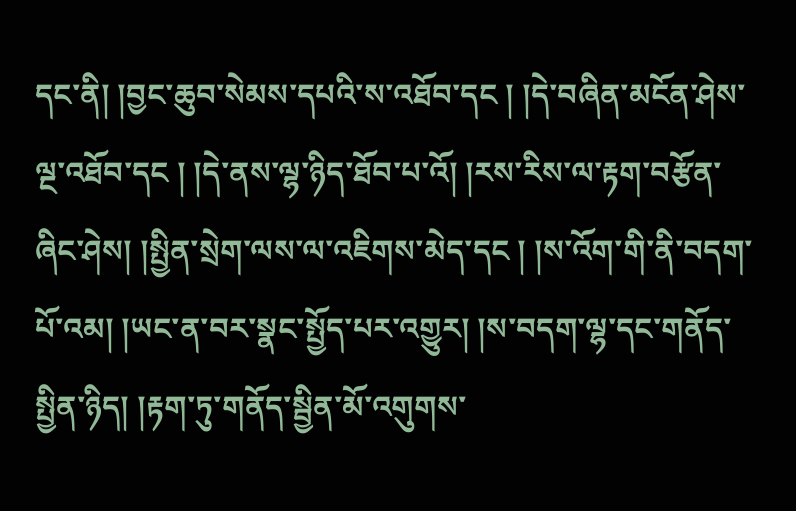དང་ནི། །བྱང་ཆུབ་སེམས་དཔའི་ས་འཐོབ་དང ། །དེ་བཞིན་མངོན་ཤེས་ལྔ་འཐོབ་དང ། །དེ་ནས་ལྷ་ཉིད་ཐོབ་པ་འོ། །རས་རིས་ལ་རྟག་བརྩོན་ཞིང་ཤེས། །སྤྱིན་སྲེག་ལས་ལ་འཇིགས་མེད་དང ། །ས་འོག་གི་ནི་བདག་པོ་འམ། །ཡང་ན་བར་སྣང་སྤྱོད་པར་འགྱུར། །ས་བདག་ལྷ་དང་གནོད་སྤྱིན་ཉིད། །རྟག་ཏུ་གནོད་སྦྱིན་མོ་འགུགས་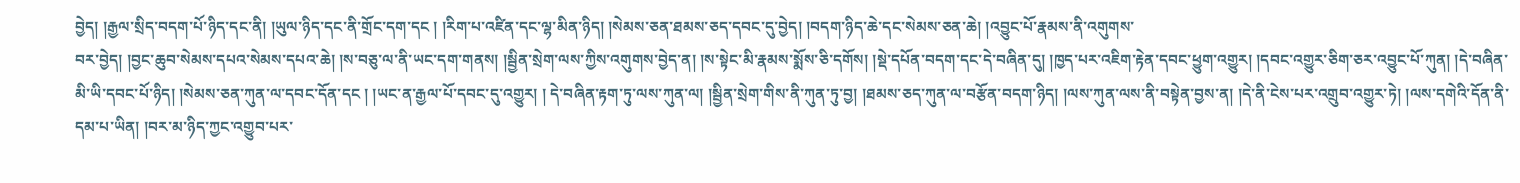བྱེད། །རྒྱལ་སྲིད་བདག་པོ་ཉིད་དང་ནི། །ཡུལ་ཉིད་དང་ནི་གྲོང་དག་དང ། །རིག་པ་འཛིན་དང་ལྷ་མིན་ཉིད། །སེམས་ཅན་ཐམས་ཅད་དབང་དུ་བྱེད། །བདག་ཉིད་ཆེ་དང་སེམས་ཅན་ཆེ། །འབྱུང་པོ་རྣམས་ནི་འགུགས་
བར་བྱེད། །བྱང་ཆུབ་སེམས་དཔའ་སེམས་དཔའ་ཆེ། །ས་བཅུ་ལ་ནི་ཡང་དག་གནས། །སྦྱིན་སྲེག་ལས་ཀྱིས་འགུགས་བྱེད་ན། །ས་སྟེང་མི་རྣམས་སྨོས་ཅི་དགོས། །སྡེ་དཔོན་བདག་དང་དེ་བཞིན་དུ། །ཁྱད་པར་འཇིག་རྟེན་དབང་ཕྱུག་འགྱུར། །དབང་འགྱུར་ཅིག་ཅར་འབྱུང་པོ་ཀུན། །དེ་བཞིན་མི་ཡི་དབང་པོ་ཉིད། །སེམས་ཅན་ཀུན་ལ་དབང་དོན་དང ། །ཡང་ན་རྒྱལ་པོ་དབང་དུ་འགྱུར། ། དེ་བཞིན་རྟག་ཏུ་ལས་ཀུན་ལ། །སྦྱིན་སྲེག་གིས་ནི་ཀུན་ཏུ་བྱ། །ཐམས་ཅད་ཀུན་ལ་བརྩོན་བདག་ཉིད། །ལས་ཀུན་ལས་ནི་བསྟེན་བྱས་ན། །དེ་ནི་ངེས་པར་འགྲུབ་འགྱུར་ཏེ། །ལས་དགེའི་དོན་ནི་དམ་པ་ཡིན། །བར་མ་ཉིད་ཀྱང་འགྱུབ་པར་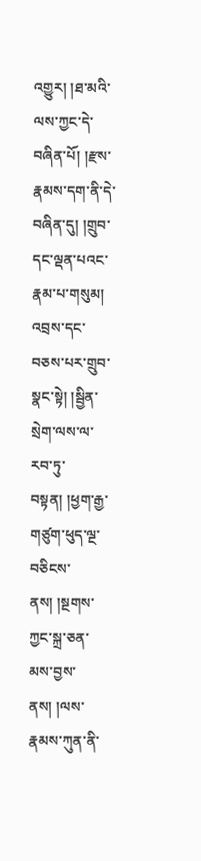འགྱུར། །ཐ་མའི་ལས་ཀྱང་དེ་བཞིན་པོ། །རྫས་རྣམས་དག་ནི་དེ་བཞིན་དུ། །གྲུབ་དང་ལྡན་པའང་རྣམ་པ་གསུམ། འབྲས་དང་བཅས་པར་གྲུབ་སྣང་སྟེ། །སྦྱིན་སྲེག་ལས་ལ་རབ་ཏུ་བསྟན། །ཕྱག་རྒྱ་གཙུག་ཕུད་ལྔ་བཅིངས་ནས། །སྔགས་ཀྱང་སྐྲ་ཅན་མས་བྱས་ནས། །ལས་རྣམས་ཀུན་ནི་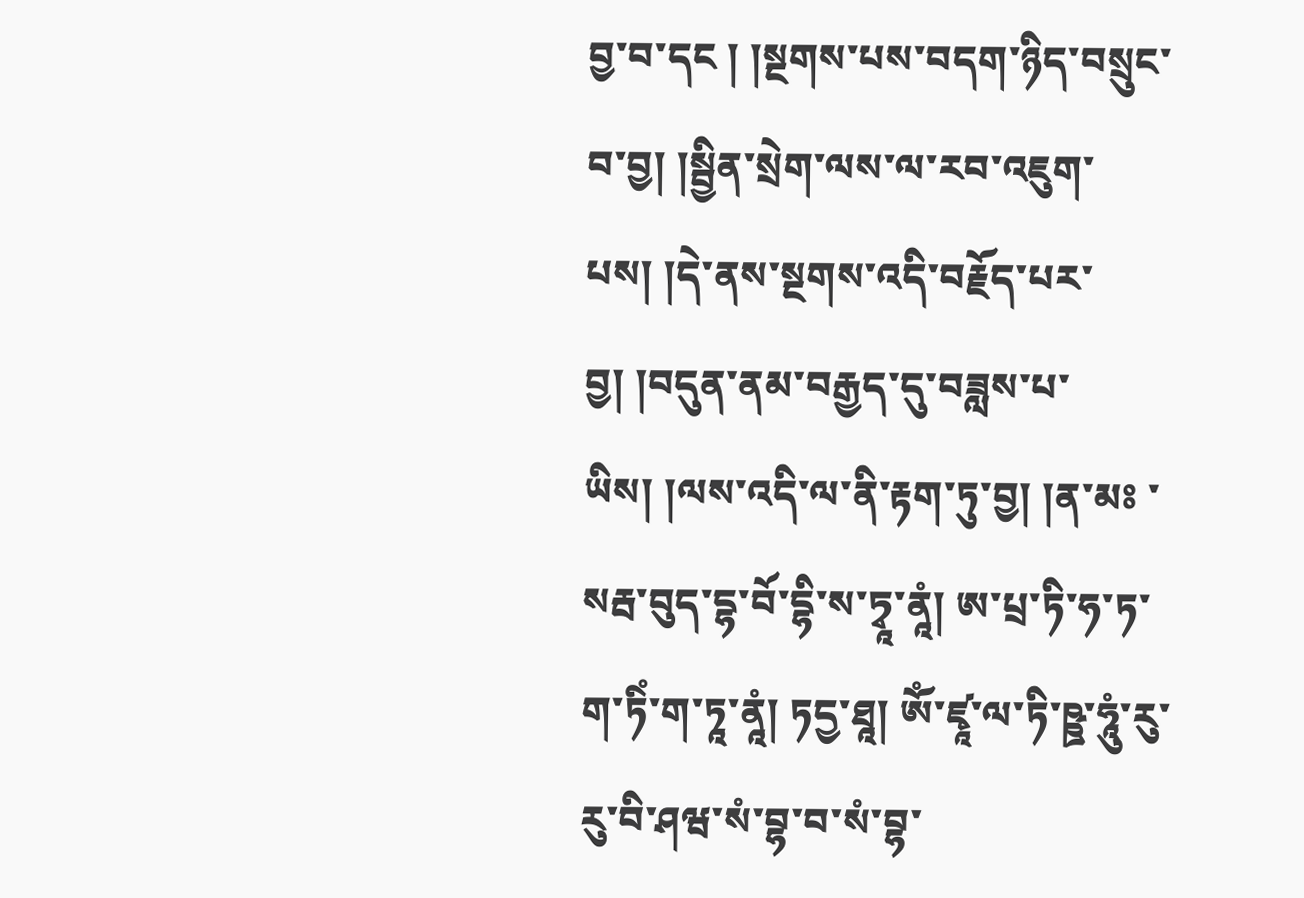བྱ་བ་དང ། །སྔགས་པས་བདག་ཉིད་བསྲུང་བ་བྱ། །སྦྱིན་སྲེག་ལས་ལ་རབ་འཇུག་པས། །དེ་ནས་སྔགས་འདི་བརྗོད་པར་བྱ། །བདུན་ནམ་བརྒྱད་དུ་བཟླས་པ་ཡིས། །ལས་འདི་ལ་ནི་རྟག་ཏུ་བྱ། །ན་མཿ ་སརྦ་བུད་དྷ་བོ་དྷི་ས་ཏྭཱ་ནཱཾ། ཨ་པྲ་ཏི་ཧ་ཏ་ག་ཏིཾ་ག་ཏཱ་ནཱཾ། ཏདྱ་ཐཱ། ཨོཾ་ཛྭཱ་ལ་ཏི་ཥྛ་ཧཱུཾ་རུ་རུ་བི་ཤཝ་སཾ་བྷ་བ་སཾ་བྷ་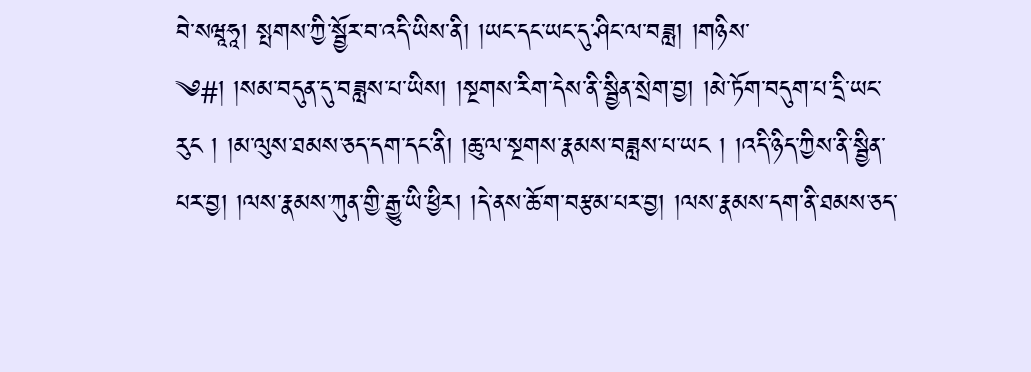བེ་སཝཱཧཱ། སྤགས་ཀྱི་སྦྱོར་བ་འདི་ཡིས་ནི། །ཡང་དང་ཡང་དུ་ཤིང་ལ་བཟླ། །གཉིས་
༄#། །སམ་བདུན་དུ་བཟླས་པ་ཡིས། །སྔགས་རིག་དེས་ནི་སྦྱིན་སྲེག་བྱ། །མེ་ཏོག་བདུག་པ་དྲི་ཡང་རུང ། །མ་ལུས་ཐམས་ཅད་དག་དང་ནི། །ཆུ་ལ་སྔགས་རྣམས་བཟླས་པ་ཡང ། །འདི་ཉིད་ཀྱིས་ནི་སྦྱིན་པར་བྱ། །ལས་རྣམས་ཀུན་གྱི་རྒྱུ་ཡི་ཕྱིར། །དེ་ནས་ཆོ་ག་བརྩམ་པར་བྱ། །ལས་རྣམས་དག་ནི་ཐམས་ཅད་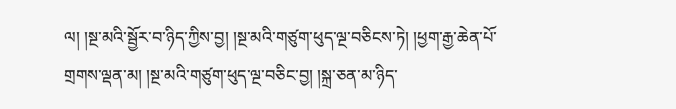ལ། །སྔ་མའི་སྦྱོར་བ་ཉིད་ཀྱིས་བྱ། །སྔ་མའི་གཙུག་ཕུད་ལྔ་བཅིངས་ཏེ། །ཕྱག་རྒྱ་ཆེན་པོ་གྲགས་ལྡན་མ། །སྔ་མའི་གཙུག་ཕུད་ལྔ་བཅིང་བྱ། །སྐྲ་ཅན་མ་ཉིད་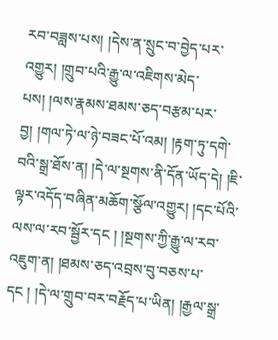རབ་བཟླས་པས། །དེས་ན་སྲུང་བ་བྱེད་པར་འགྱུར། །གྲུབ་པའི་རྒྱུ་ལ་འཇིགས་མེད་པས། །ལས་རྣམས་ཐམས་ཅད་བརྩམ་པར་བྱ། །གལ་ཏེ་ལ་ཉེ་བཟང་པོ་འམ། །རྟག་ཏུ་དགེ་བའི་སྒྲ་ཐོས་ན། །དེ་ལ་སྔགས་ནི་དོན་ཡོད་དེ། །ཇི་ལྟར་འདོད་བཞིན་མཆོག་སྩོལ་འགྱུར། །དང་པོའི་ལས་ལ་རབ་སྦྱོར་དང ། །སྔགས་ཀྱི་རྒྱུ་ལ་རབ་འཇུག་ན། །ཐམས་ཅད་འབྲས་བུ་བཅས་པ་དང ། །དེ་ལ་གྲུབ་བར་བརྗོད་པ་ཡིན། །རྒྱལ་སྒྲ་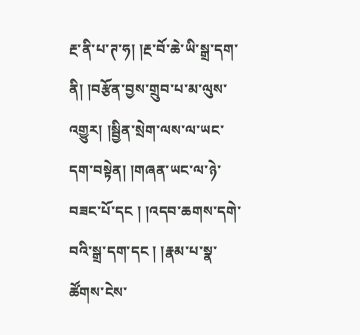རྔ་ནི་པ་ཊ་ཧ། །རྔ་བོ་ཆེ་ཡི་སྒྲ་དག་ནི། །བརྩོན་བྱས་གྲུབ་པ་མ་ལུས་འགྱུར། །སྦྱིན་སྲེག་ལས་ལ་ཡང་དག་བསྟེན། །གཞན་ཡང་ལ་ཉེ་བཟང་པོ་དང ། །འདབ་ཆགས་དགེ་བའི་སྒྲ་དག་དང ། །རྣམ་པ་སྣ་ཚོགས་ངེས་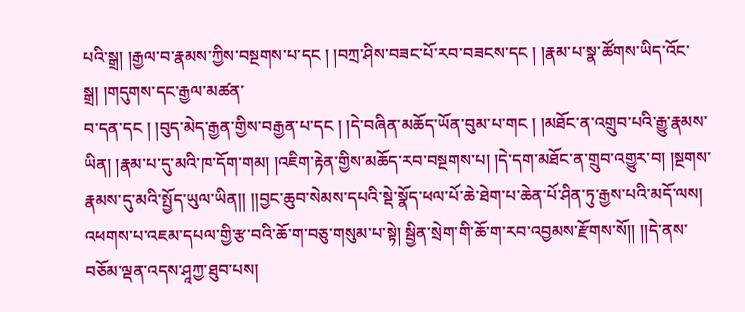པའི་སྒྲ། །རྒྱལ་བ་རྣམས་ཀྱིས་བསྔགས་པ་དང ། །བཀྲ་ཤིས་བཟང་པོ་རབ་བཟངས་དང ། །རྣམ་པ་སྣ་ཚོགས་ཡིད་འོང་སྒྲ། །གདུགས་དང་རྒྱལ་མཚན་
བ་དན་དང ། །བུད་མེད་རྒྱན་གྱིས་བརྒྱན་པ་དང ། །དེ་བཞིན་མཆོད་ཡོན་བུམ་པ་གང ། །མཐོང་ན་འགྲུབ་པའི་རྒྱུ་རྣམས་ཡིན། །རྣམ་པ་དུ་མའི་ཁ་དོག་གམ། །འཇིག་རྟེན་གྱིས་མཆོད་རབ་བསྔགས་པ། །དེ་དག་མཐོང་ན་གྲུབ་འགྱུར་བ། །སྔགས་རྣམས་དུ་མའི་སྤྱོད་ཡུལ་ཡིན།། །།བྱང་ཆུབ་སེམས་དཔའི་སྡེ་སྣོད་ཕལ་པོ་ཆེ་ཐེག་པ་ཆེན་པོ་ཤིན་ཏུ་རྒྱས་པའི་མདོ་ལས། འཕགས་པ་འཇམ་དཔལ་གྱི་རྩ་བའི་ཆོ་ག་བཅུ་གསུམ་པ་སྟེ། སྦྱིན་སྲེག་གི་ཆོ་ག་རབ་འབྱམས་རྫོགས་སོ།། །།དེ་ནས་བཅོམ་ལྡན་འདས་ཤཱཀྱ་ཐུབ་པས།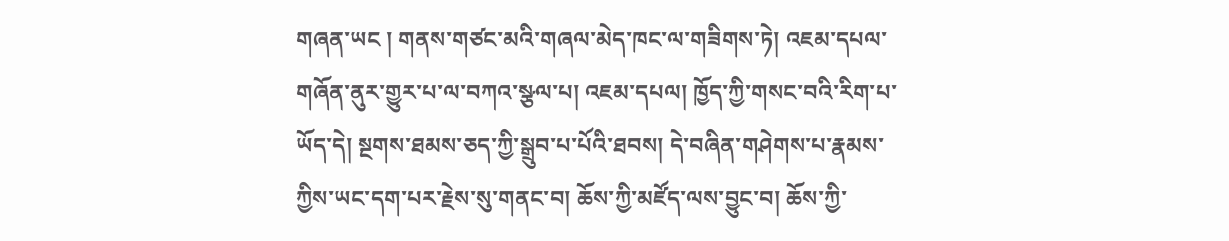གཞན་ཡང ། གནས་གཙང་མའི་གཞལ་མེད་ཁང་ལ་གཟིགས་ཏེ། འཇམ་དཔལ་གཞོན་ནུར་གྱུར་པ་ལ་བཀའ་སྩལ་པ། འཇམ་དཔལ། ཁྱོད་ཀྱི་གསང་བའི་རིག་པ་ཡོད་དེ། སྔགས་ཐམས་ཅད་ཀྱི་སྒྲུབ་པ་པོའི་ཐབས། དེ་བཞིན་གཤེགས་པ་རྣམས་ཀྱིས་ཡང་དག་པར་རྗེས་སུ་གནང་བ། ཆོས་ཀྱི་མཛོད་ལས་བྱུང་བ། ཆོས་ཀྱི་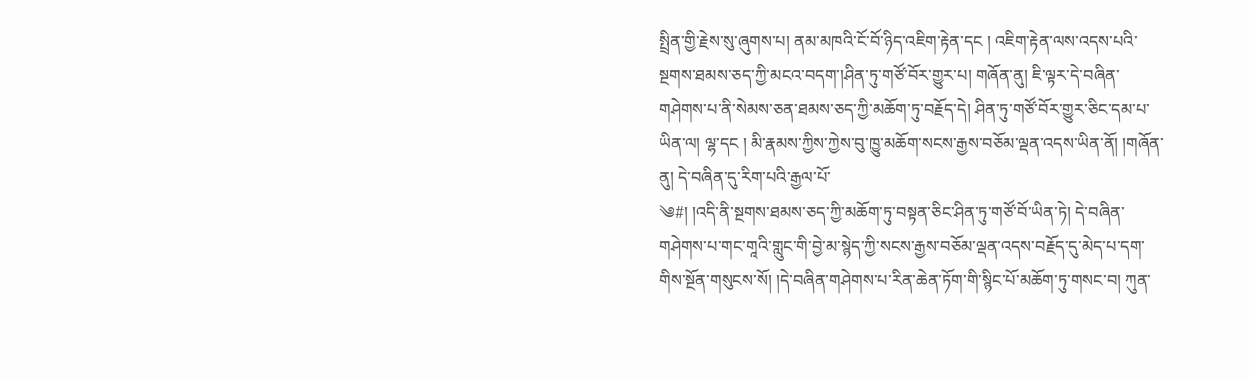སྤྲིན་གྱི་རྗེས་སུ་ཞུགས་པ། ནམ་མཁའི་ངོ་བོ་ཉིད་འཇིག་རྟེན་དང ། འཇིག་རྟེན་ལས་འདས་པའི་སྔགས་ཐམས་ཅད་ཀྱི་མངའ་བདག་།ཤིན་ཏུ་གཙོ་བོར་གྱུར་པ། གཞོན་ནུ། ཇི་ལྟར་དེ་བཞིན་གཤེགས་པ་ནི་སེམས་ཅན་ཐམས་ཅད་ཀྱི་མཆོག་ཏུ་བརྗོད་དེ། ཤིན་ཏུ་གཙོ་བོར་གྱུར་ཅིང་དམ་པ་ཡིན་ལ། ལྷ་དང ། མི་རྣམས་ཀྱིས་ཀྱེས་བུ་ཁྱུ་མཆོག་སངས་རྒྱས་བཅོམ་ལྡན་འདས་ཡིན་ནོ། །གཞོན་ནུ། དེ་བཞིན་དུ་རིག་པའི་རྒྱལ་པོ་
༄#། །འདི་ནི་སྔགས་ཐམས་ཅད་ཀྱི་མཆོག་ཏུ་བསྟན་ཅིང་ཤིན་ཏུ་གཙོ་བོ་ཡིན་ཏེ། དེ་བཞིན་གཤེགས་པ་གང་གཱའི་གླུང་གི་བྱེ་མ་སྙེད་ཀྱི་སངས་རྒྱས་བཅོམ་ལྡན་འདས་བརྗོད་དུ་མེད་པ་དག་གིས་སྔོན་གསུངས་སོ། །དེ་བཞིན་གཤེགས་པ་རིན་ཆེན་ཏོག་གི་སྙིང་པོ་མཆོག་ཏུ་གསང་བ། ཀུན་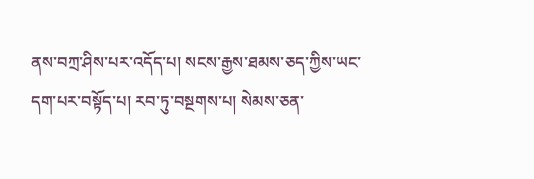ནས་བཀྲ་ཤིས་པར་འདོད་པ། སངས་རྒྱས་ཐམས་ཅད་ཀྱིས་ཡང་དག་པར་བསྟོད་པ། རབ་ཏུ་བསྔགས་པ། སེམས་ཅན་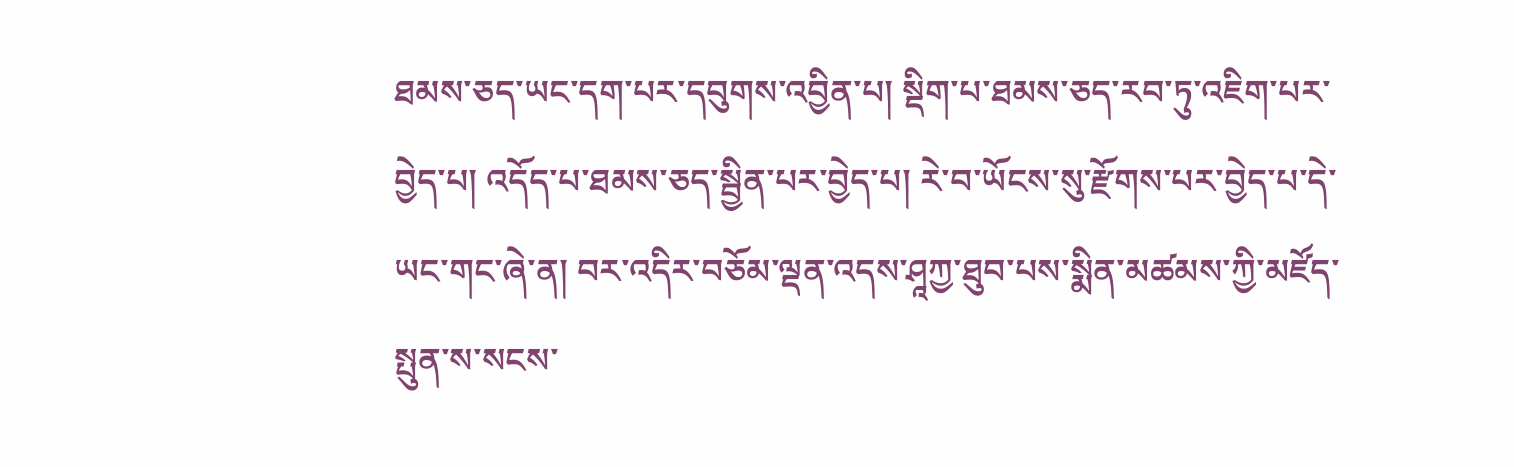ཐམས་ཅད་ཡང་དག་པར་དབུགས་འབྱིན་པ། སྡིག་པ་ཐམས་ཅད་རབ་ཏུ་འཇིག་པར་བྱེད་པ། འདོད་པ་ཐམས་ཅད་སྦྱིན་པར་བྱེད་པ། རེ་བ་ཡོངས་སུ་རྫོགས་པར་བྱེད་པ་དེ་ཡང་གང་ཞེ་ན། བར་འདིར་བཅོམ་ལྡན་འདས་ཤཱཀྱ་ཐུབ་པས་སྨིན་མཚམས་ཀྱི་མཛོད་སྤུན་ས་སངས་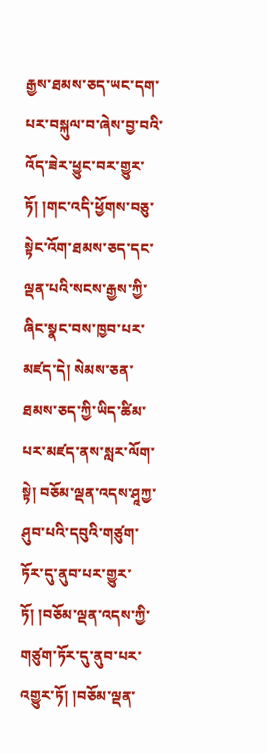རྒྱས་ཐམས་ཅད་ཡང་དག་པར་བསྐུལ་བ་ཞེས་བྱ་བའི་འོད་ཟེར་ཕྱུང་བར་གྱུར་ཏོ། །གང་འདི་ཕྱོགས་བཅུ་སྟེང་འོག་ཐམས་ཅད་དང་ལྡན་པའི་སངས་རྒྱས་ཀྱི་ཞིང་སྣང་བས་ཁྱབ་པར་མཛད་དེ། སེམས་ཅན་ཐམས་ཅད་ཀྱི་ཡིད་ཚིམ་པར་མཛད་ནས་སླར་ལོག་སྟེ། བཅོམ་ལྡན་འདས་ཤཱཀྱ་ཤུབ་པའི་དབུའི་གཙུག་ཏོར་དུ་ནུབ་པར་གྱུར་ཏོ། །བཅོམ་ལྡན་འདས་ཀྱི་གཙུག་ཏོར་དུ་ནུབ་པར་འགྱུར་ཏོ། །བཅོམ་ལྡན་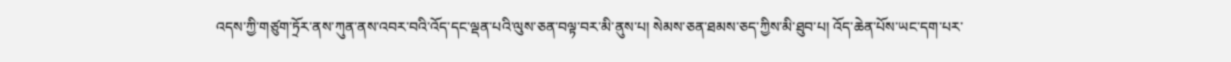འདས་ཀྱི་གཙུག་ཏྲོར་ནས་ཀུན་ནས་འབར་བའི་འོད་དང་ལྡན་པའི་ལུས་ཅན་བལྟ་བར་མི་ནུས་པ། སེམས་ཅན་ཐམས་ཅད་ཀྱིས་མི་ཐུབ་པ། འོད་ཆེན་པོས་ཡང་དག་པར་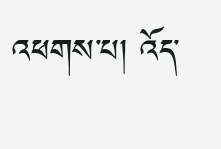འཕགས་པ། འོད་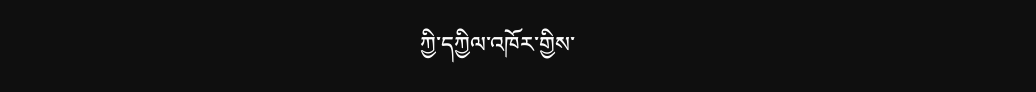ཀྱི་དཀྱིལ་འཁོར་གྱིས་